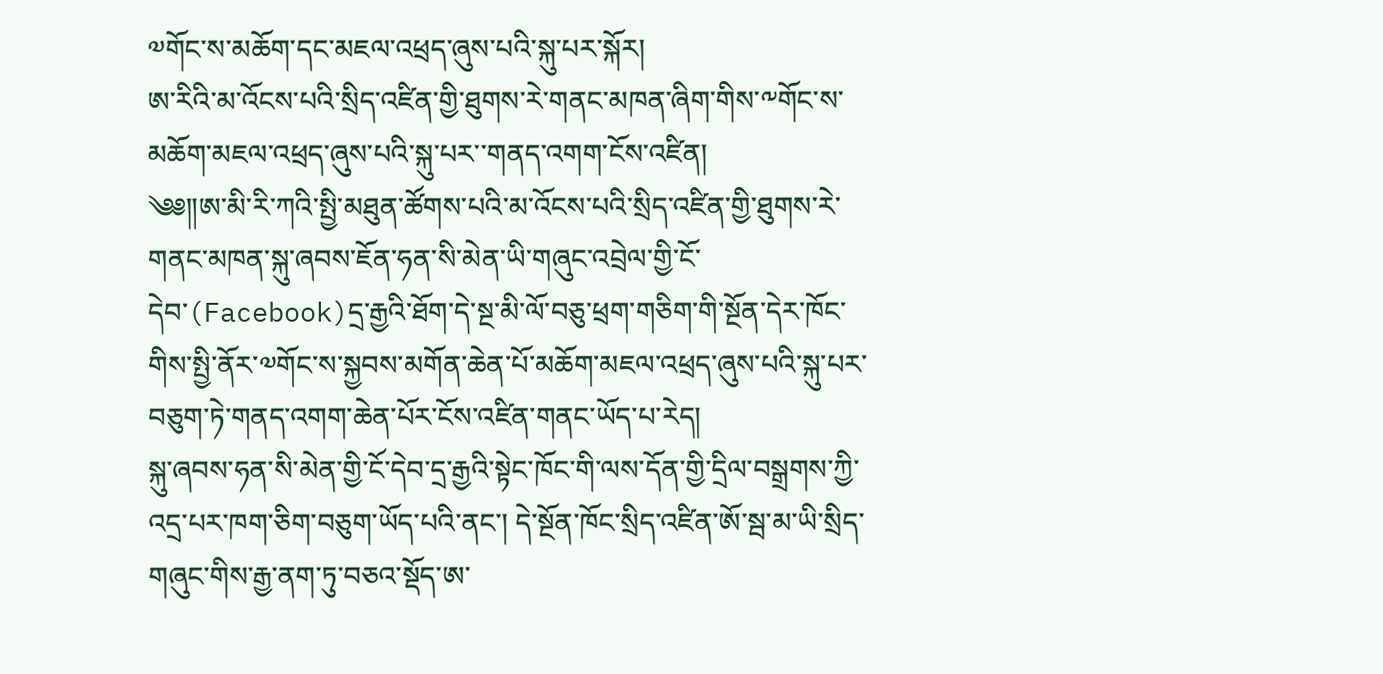༧གོང་ས་མཆོག་དང་མཇལ་འཕྲད་ཞུས་པའི་སྐུ་པར་སྐོར།
ཨ་རིའི་མ་འོངས་པའི་སྲིད་འཛིན་གྱི་ཐུགས་རེ་གནང་མཁན་ཞིག་གིས་༸གོང་ས་མཆོག་མཇལ་འཕྲད་ཞུས་པའི་སྐུ་པར་་གནད་འགག་ངོས་འཛིན།
༄༅༎ཨ་མི་རི་ཀའི་སྤྱི་མཐུན་ཚོགས་པའི་མ་འོངས་པའི་སྲིད་འཛིན་གྱི་ཐུགས་རེ་གནང་མཁན་སྐུ་ཞབས་ཇོན་ཧན་སི་མེན་ཡི་གཞུང་འབྲེལ་གྱི་ངོ་དེབ་(Facebook)དྲ་རྒྱའི་ཐོག་དེ་སྔ་མི་ལོ་བཅུ་ཕྲག་གཅིག་གི་སྔོན་དེར་ཁོང་གིས་སྤྱི་ནོར་༧གོང་ས་སྐྱབས་མགོན་ཆེན་པོ་མཆོག་མཇལ་འཕྲད་ཞུས་པའི་སྐུ་པར་བཅུག་ཏེ་གནད་འགག་ཆེན་པོར་ངོས་འཛིན་གནང་ཡོད་པ་རེད།
སྐུ་ཞབས་ཧན་སི་མེན་གྱི་ངོ་དེབ་དྲ་རྒྱའི་སྟེང་ཁོང་གི་ལས་དོན་གྱི་དྲིལ་བསྒྲགས་ཀྱི་འདྲ་པར་ཁག་ཅིག་བཅུག་ཡོད་པའི་ནང་། དེ་སྔོན་ཁོང་སྲིད་འཛིན་ཨོ་སྦ་མ་ཡི་སྲིད་གཞུང་གིས་རྒྱ་ནག་ཏུ་བཅའ་སྡོད་ཨ་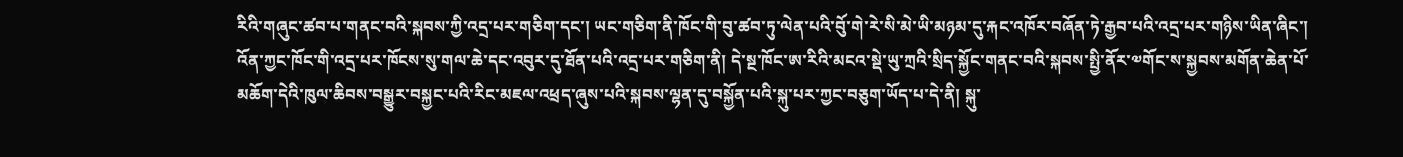རིའི་གཞུང་ཚབ་པ་གནང་བའི་སྐབས་ཀྱི་འདྲ་པར་གཅིག་དང་། ཡང་གཅིག་ནི་ཁོང་གི་བུ་ཚབ་ཏུ་ལེན་པའི་བོུ་གེ་རེ་སི་མེ་ཡི་མཉམ་དུ་རྐང་འཁོར་བཞོན་ཏེ་རྒྱབ་པའི་འདྲ་པར་གཉིས་ཡིན་ཞིང་། འོན་ཀྱང་ཁོང་གི་འདྲ་པར་ཁོངས་སུ་གལ་ཆེ་དང་འབུར་དུ་ཐོན་པའི་འདྲ་པར་གཅིག་ནི། དེ་སྔ་ཁོང་ཨ་རིའི་མངའ་སྡེ་ཡུ་ཀྲའི་སྲིད་སྐྱོང་གནང་བའི་སྐབས་སྤྱི་ནོར་༧གོང་ས་སྐྱབས་མགོན་ཆེན་པོ་མཆོག་དེའི་ཁུལ་ཆིབས་བསྒྱུར་བསྐྱང་པའི་རིང་མཇལ་འཕྲད་ཞུས་པའི་སྐབས་ལྷན་དུ་བསྐྱོན་པའི་སྐུ་པར་ཀྱང་བཅུག་ཡོད་པ་དེ་ནི། སྐུ་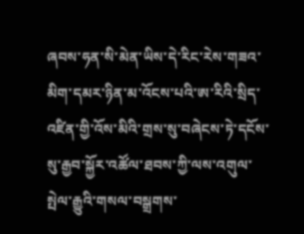ཞབས་ཧན་སི་མེན་ཡིས་དེ་རིང་རེས་གཟའ་མིག་དམར་ཉིན་མ་འོངས་པའི་ཨ་རིའི་སྲིད་འཛིན་གྱི་འོས་མིའི་གྲས་སུ་བཞེངས་ཏེ་དངོས་སུ་རྒྱབ་སྐྱོར་འཚོལ་ཐབས་ཀྱི་ལས་འགུལ་སྤེལ་རྒྱུའི་གསལ་བསྒྲགས་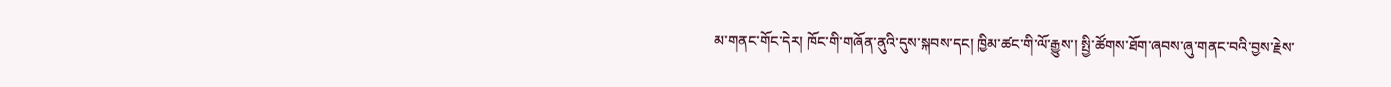མ་གནང་གོང་དེར། ཁོང་གི་གཞོན་ནུའི་དུས་སྐབས་དང། ཁྱིམ་ཚང་གི་ལོ་རྒྱུས་། སྤྱི་ཚོགས་ཐོག་ཞབས་ཞུ་གནང་བའི་བྱས་རྗེས་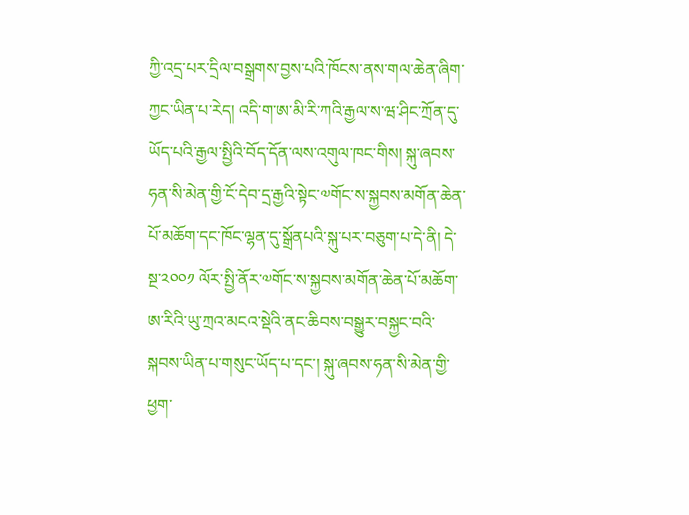ཀྱི་འདྲ་པར་དྲིལ་བསྒྲགས་བྱས་པའི་ཁོངས་ནས་གལ་ཆེན་ཞིག་ཀྱང་ཡིན་པ་རེད། འདི་ག་ཨ་མི་རི་ཀའི་རྒྱལ་ས་ཝ་ཤིང་ཀྲོན་དུ་ཡོད་པའི་རྒྱལ་སྤྱིའི་བོད་དོན་ལས་འགུལ་ཁང་གིས། སྐུ་ཞབས་ཧན་སི་མེན་གྱི་ངོ་དེབ་དྲ་རྒྱའི་སྟེང་༧གོང་ས་སྐྱབས་མགོན་ཆེན་པོ་མཆོག་དང་ཁོང་ལྷན་དུ་སྒྲོནཔའི་སྐུ་པར་བཅུག་པ་དེ་ནི། དེ་སྔ་༢༠༠༡ ལོར་སྤྱི་ནོར་༧གོང་ས་སྐྱབས་མགོན་ཆེན་པོ་མཆོག་ཨ་རིའི་ཡུ་ཀྲའ་མངའ་སྡེའི་ནང་ཆིབས་བསྒྱུར་བསྐྱང་བའི་སྐབས་ཡིན་པ་གསུང་ཡོད་པ་དང་། སྐུ་ཞབས་ཧན་སི་མེན་གྱི་ཕྱག་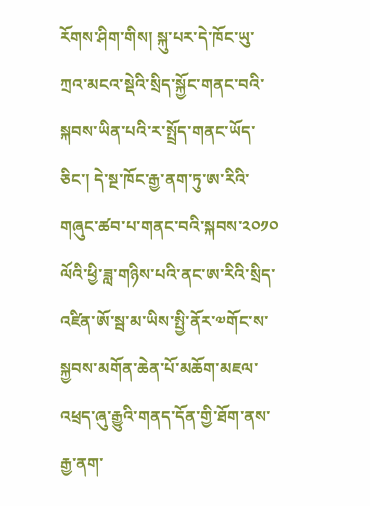རོགས་ཤིག་གིས། སྐུ་པར་དེ་ཁོང་ཡུ་ཀྲའ་མངའ་སྡེའི་སྲིད་སྐྱོང་གནང་བའི་སྐབས་ཡིན་པའི་ར་སྤྲོད་གནང་ཡོད་ཅིང་། དེ་སྔ་ཁོང་རྒྱ་ནག་ཏུ་ཨ་རིའི་གཞུང་ཚབ་པ་གནང་བའི་སྐབས་༢༠༡༠ ལོའི་ཕྱི་ཟླ་གཉིས་པའི་ནང་ཨ་རིའི་སྲིད་འཛིན་ཨོ་སྦ་མ་ཡིས་སྤྱི་ནོར་༧གོང་ས་སྐྱབས་མགོན་ཆེན་པོ་མཆོག་མཇལ་འཕྲད་ཞུ་རྒྱུའི་གནད་དོན་གྱི་ཐོག་ནས་རྒྱ་ནག་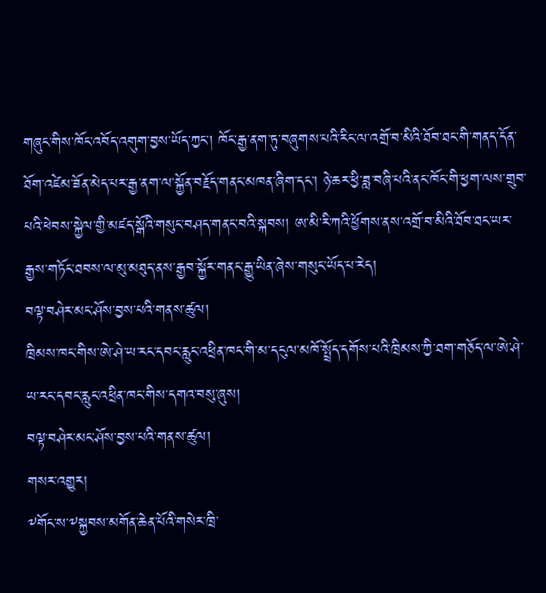གཞུང་གིས་ཁོང་འབོད་འགུག་བྱས་ཡོད་ཀྱང་། ཁོང་རྒྱ་ནག་ཏུ་བཞུགས་པའི་རིང་ལ་འགྲོ་བ་མིའི་ཐོབ་ཐང་གི་གནད་དོན་ཐོག་འཛེམ་ཟོན་མེད་པར་རྒྱ་ནག་ལ་སྐྱོན་བརྗོད་གནང་མཁན་ཞིག་དང་། ཉེ་ཆར་ཕྱི་ཟླ་བཞི་པའི་ནང་ཁོང་གི་ཕྱག་ལས་གྲུབ་པའི་ཕེབས་སྐྱེལ་གྱི་མཛད་སྒོའི་གསུང་བཤད་གནང་བའི་སྐབས། ཨ་མི་རི་ཀའི་ཕྱོགས་ནས་འགྲོ་བ་མིའི་ཐོབ་ཐང་ཡར་རྒྱས་གཏོང་ཐབས་ལ་མུ་མཐུད་ནས་རྒྱབ་སྐྱོར་གནང་རྒྱུ་ཡིན་ཞེས་གསུང་ཡོད་པ་རེད།
བལྟ་བཤེར་མང་ཤོས་བྱས་པའི་གནས་ཚུལ།
ཁྲིམས་ཁང་གིས་ཨེ་ཤེ་ཡ་རང་དབང་རླུང་འཕྲིན་ཁང་གི་མ་དངུལ་མཁོ་སྤྲོད་དགོས་པའི་ཁྲིམས་ཀྱི་ཐག་གཅོད་ལ་ཨེ་ཤེ་ཡ་རང་དབང་རླུང་འཕྲིན་ཁང་གིས་དགའ་བསུ་ཞུས།
བལྟ་བཤེར་མང་ཤོས་བྱས་པའི་གནས་ཚུལ།
གསར་འགྱུར།
༸གོང་ས་༸སྐྱབས་མགོན་ཆེན་པོའི་གསེར་ཁྲི་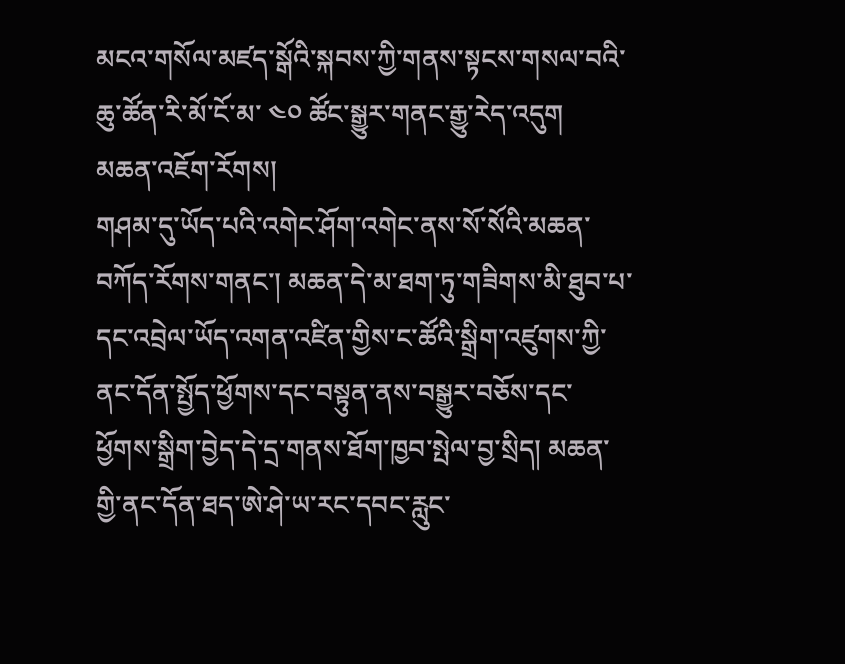མངའ་གསོལ་མཛད་སྒོའི་སྐབས་ཀྱི་གནས་སྟངས་གསལ་བའི་ཆུ་ཚོན་རི་མོ་ངོ་མ་ ༤༠ ཚོང་སྒྱུར་གནང་རྒྱུ་རེད་འདུག
མཆན་འཇོག་རོགས།
གཤམ་དུ་ཡོད་པའི་འགེང་ཤོག་འགེང་ནས་སོ་སོའི་མཆན་བཀོད་རོགས་གནང་། མཆན་དེ་མ་ཐག་ཏུ་གཟིགས་མི་ཐུབ་པ་དང་འབྲེལ་ཡོད་འགན་འཛིན་གྱིས་ང་ཚོའི་སྒྲིག་འཛུགས་ཀྱི་ནང་དོན་སྤྱོད་ཕྱོགས་དང་བསྟུན་ནས་བསྒྱུར་བཅོས་དང་ཕྱོགས་སྒྲིག་བྱེད་དེ་དྲ་གནས་ཐོག་ཁྱབ་སྤེལ་བྱ་སྲིད། མཆན་གྱི་ནང་དོན་ཐད་ཨེ་ཤེ་ཡ་རང་དབང་རླུང་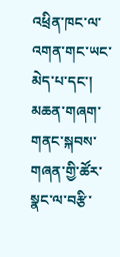འཕྲིན་ཁང་ལ་འགན་གང་ཡང་མེད་པ་དང་། མཆན་གཞག་གནང་སྐབས་གཞན་གྱི་ཚོར་སྣང་ལ་བརྩི་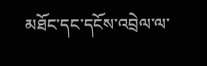མཐོང་དང་དངོས་འབྲེལ་ལ་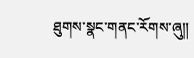ཐུགས་སྣང་གནང་རོགས་ཞུ༎